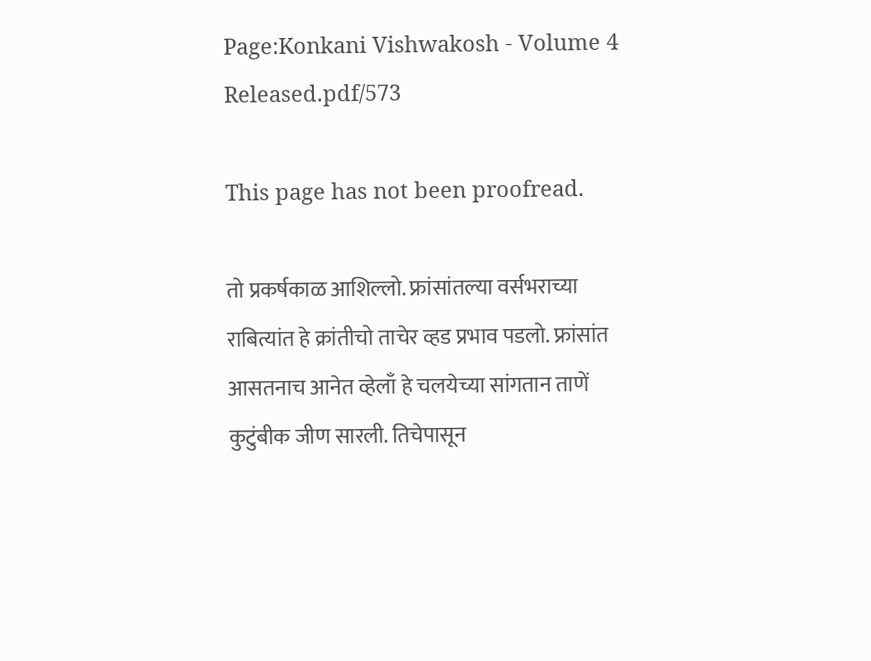Page:Konkani Vishwakosh - Volume 4 Released.pdf/573

This page has not been proofread.

तो प्रकर्षकाळ आशिल्लो. फ्रांसांतल्या वर्सभराच्या राबित्यांत हे क्रांतीचो ताचेर व्हड प्रभाव पडलो. फ्रांसांत आसतनाच आनेत व्हेलाँ हे चलयेच्या सांगतान ताणें कुटुंबीक जीण सारली. तिचेपासून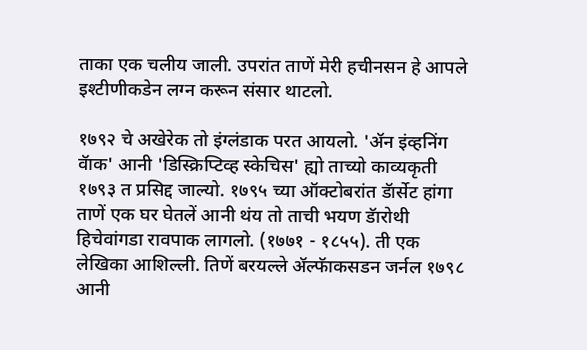ताका एक चलीय जाली. उपरांत ताणें मेरी हचीनसन हे आपले इश्टीणीकडेन लग्न करून संसार थाटलो.

१७९२ चे अखेरेक तो इंग्लंडाक परत आयलो. 'ॲन इंव्हनिंग वॅाक' आनी 'डिस्क्रिप्टिव्ह स्केचिस' ह्यो ताच्यो काव्यकृती १७९३ त प्रसिद्द जाल्यो. १७९५ च्या ऑक्टोबरांत डॅार्सेट हांगा ताणें एक घर घेतलें आनी थंय तो ताची भयण डॅारोथी हिचेवांगडा रावपाक लागलो. (१७७१ - १८५५). ती एक लेखिका आशिल्ली. तिणें बरयल्ले ॲल्फॅाकसडन जर्नल १७९८ आनी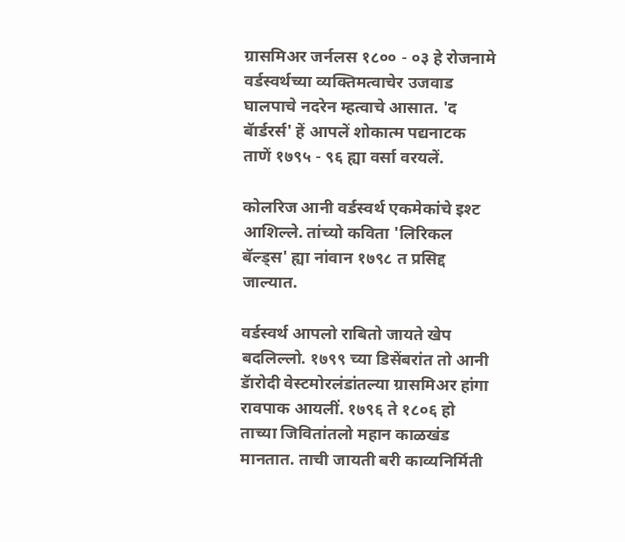ग्रासमिअर जर्नलस १८०० - ०३ हे रोजनामे वर्डस्वर्थच्या व्यक्तिमत्वाचेर उजवाड घालपाचे नदरेन म्हत्वाचे आसात. 'द बॅार्डरर्स' हें आपलें शोकात्म पद्यनाटक ताणें १७९५ - ९६ ह्या वर्सा वरयलें.

कोलरिज आनी वर्डस्वर्थ एकमेकांचे इश्ट आशिल्ले. तांच्यो कविता 'लिरिकल बॅल्ड्स' ह्या नांवान १७९८ त प्रसिद्द जाल्यात.

वर्डस्वर्थ आपलो राबितो जायते खेप बदलिल्लो. १७९९ च्या डिसेंबरांत तो आनी डॅारोदी वेस्टमोरलंडांतल्या ग्रासमिअर हांगा रावपाक आयलीं. १७९६ ते १८०६ हो ताच्या जिवितांतलो महान काळखंड मानतात. ताची जायती बरी काव्यनिर्मिती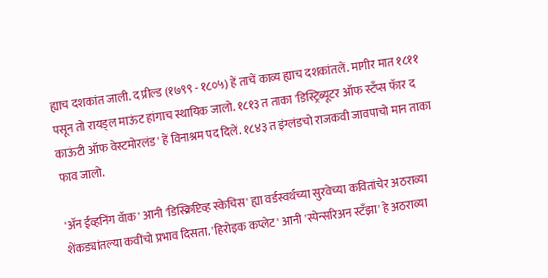ह्याच दशकांत जाली. द प्रील्ड (१७९९ - १८०५) हें ताचें काव्य ह्याच दशकांतलें. मागीर मात १८११ पसून तो रायड्ल माऊंट हांगाच स्थायिक जालो. १८१३ त ताका 'डिस्ट्रिब्यूटर ऑफ स्टँप्स फॅार द काऊंटी ऑफ वेस्टमोरलंड' हें विनाश्रम पद दिलें. १८४३ त इंग्लंडचो राजकवी जावपाचो मान ताका फाव जालो.

'ॲन ईव्हनिंग वॅाक' आनी 'डिस्क्रिप्टिव्ह स्केचिस' ह्या वर्डस्वर्थच्या सुरवेच्या कवितांचेर अठराव्या शेंकड्यांतल्या कवींचो प्रभाव दिसता. 'हिरोइक कप्लेट' आनी 'स्पेन्सरिअन स्टँझा' हे अठराव्या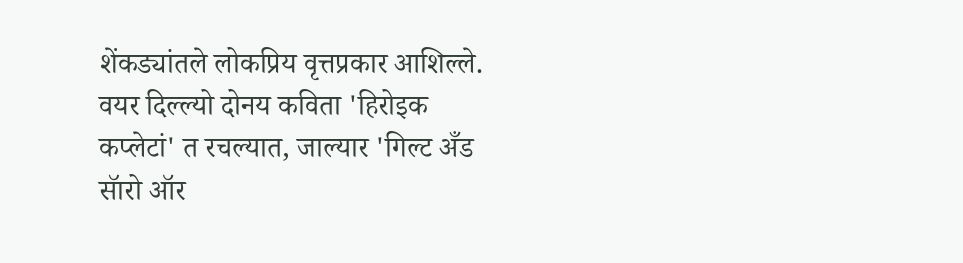शेंकड्यांतले लोकप्रिय वृत्तप्रकार आशिल्ले. वयर दिल्ल्यो दोनय कविता 'हिरोइक कप्लेटां' त रचल्यात, जाल्यार 'गिल्ट अँड सॅारो ऑर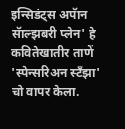इन्सिडंट्स अपॅान सॅाल्झबरी प्लेन' हे कवितेखातीर ताणें 'स्पेन्सरिअन स्टँझा' चो वापर केला.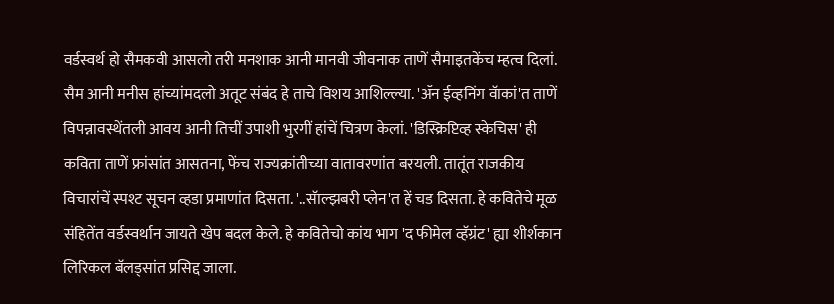वर्डस्वर्थ हो सैमकवी आसलो तरी मनशाक आनी मानवी जीवनाक ताणें सैमाइतकेंच म्हत्व दिलां. सैम आनी मनीस हांच्यांमदलो अतूट संबंद हे ताचे विशय आशिल्ल्या. 'ॲन ईव्हनिंग वॅाकां'त ताणें विपन्नावस्थेंतली आवय आनी तिचीं उपाशी भुरगीं हांचें चित्रण केलां. 'डिस्क्रिप्टिव्ह स्केचिस' ही कविता ताणें फ्रांसांत आसतना, फेंच राज्यक्रांतीच्या वातावरणांत बरयली. तातूंत राजकीय विचारांचें स्पश्ट सूचन व्हडा प्रमाणांत दिसता. '..सॅाल्झबरी प्लेन'त हें चड दिसता. हे कवितेचे मूळ संहितेंत वर्डस्वर्थान जायते खेप बदल केले. हे कवितेचो कांय भाग 'द फीमेल व्हॅग्रंट' ह्या शीर्शकान लिरिकल बॅलड्सांत प्रसिद्द जाला.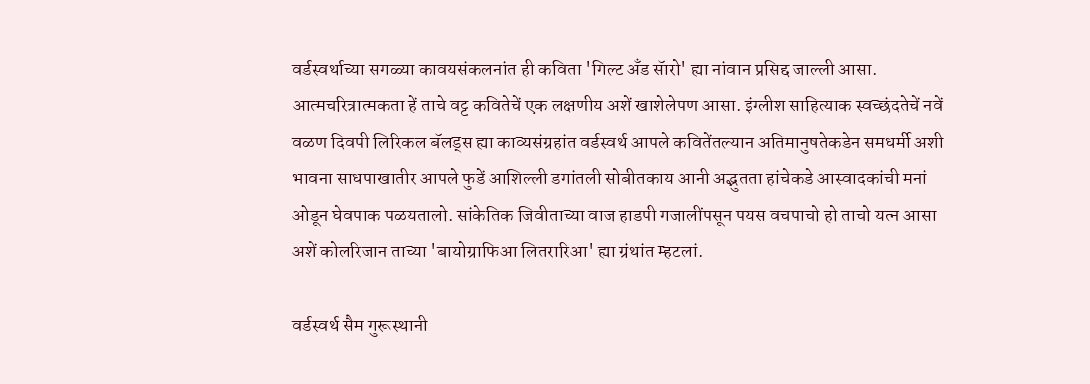वर्डस्वर्थाच्या सगळ्या कावयसंकलनांत ही कविता 'गिल्ट अँड सॅारो' ह्या नांवान प्रसिद्द जाल्ली आसा. आत्मचरित्रात्मकता हें ताचे वट्ट कवितेचें एक लक्षणीय अशें खाशेलेपण आसा. इंग्लीश साहित्याक स्वच्छंदतेचें नवें वळण दिवपी लिरिकल बॅलड्स ह्या काव्यसंग्रहांत वर्डस्वर्थ आपले कवितेंतल्यान अतिमानुषतेकडेन समधर्मी अशी भावना साधपाखातीर आपले फुडें आशिल्ली डगांतली सोबीतकाय आनी अद्भुतता हांचेकडे आस्वादकांची मनां ओडून घेवपाक पळयतालो. सांकेतिक जिवीताच्या वाज हाडपी गजालींपसून पयस वचपाचो हो ताचो यत्न आसा अशें कोलरिजान ताच्या 'बायोग्राफिआ लितरारिआ' ह्या ग्रंथांत म्हटलां.

वर्डस्वर्थ सैम गुरूस्थानी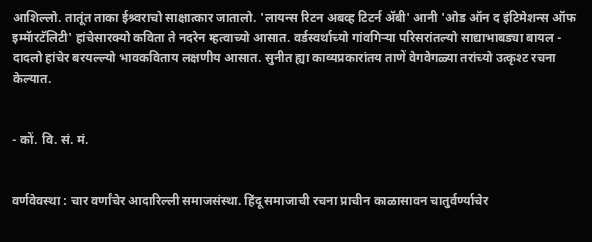आशिल्लो. तातूंत ताका ईश्र्वराचो साक्षात्कार जातालो. 'लायन्स रिटन अबव्ह टिटर्न ॲबी' आनी 'ओड ऑन द इंटिमेशन्स ऑफ इम्मॅारटॅलिटी' हांचेसारक्यो कविता ते नदरेन म्हत्वाच्यो आसात. वर्डस्वर्थाच्यो गांवगिऱ्या परिसरांतल्यो साद्याभाबड्या बायल - दादलो हांचेर बरयल्ल्यो भावकविताय लक्षणीय आसात. सुनीत ह्या काव्यप्रकारांतय ताणें वेगवेगळ्या तरांच्यो उत्कृश्ट रचना केल्यात.


- कों. वि. सं. मं.


वर्णवेवस्था : चार वर्णांचेर आदारिल्ली समाजसंस्था. हिंदू समाजाची रचना प्राचीन काळासावन चातुर्वर्ण्याचेर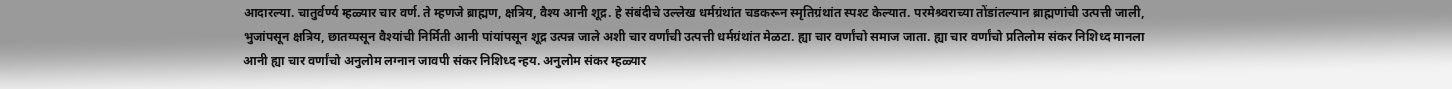आदारल्या. चातुर्वर्ण्य म्हळ्यार चार वर्ण. ते म्हणजे ब्राह्मण, क्षत्रिय, वैश्य आनी शूद्र. हे संबंदीचे उल्लेख धर्मग्रंथांत चडकरून स्मृतिग्रंथांत स्पश्ट केल्यात. परमेश्र्वराच्या तोंडांतल्यान ब्राह्मणांची उत्पत्ती जाली, भुजांपसून क्षत्रिय, छातय्पसून वैश्यांची निर्मिती आनी पांयांपसून शूद्र उत्पन्न जाले अशी चार वर्णांची उत्पत्ती धर्मग्रंथांत मेळटा. ह्या चार वर्णांचो समाज जाता. ह्या चार वर्णांचो प्रतिलोम संकर निशिध्द मानला आनी ह्या चार वर्णांचो अनुलोम लग्नान जावपी संकर निशिध्द न्हय. अनुलोम संकर म्हळ्यार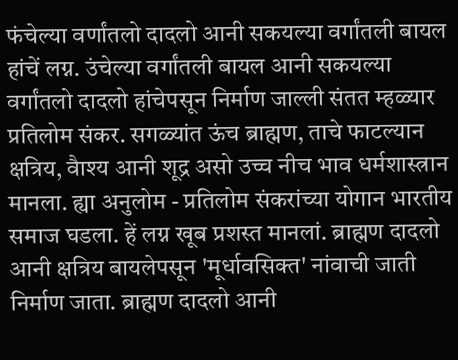फंचेल्या वर्णांतलो दादलो आनी सकयल्या वर्गांतली बायल हांचें लग्न. उंचेल्या वर्गांतली बायल आनी सकयल्या वर्गांतलो दादलो हांचेपसून निर्माण जाल्ली संतत म्हळ्यार प्रतिलोम संकर. सगळ्यांत ऊंच ब्राह्मण, ताचे फाटल्यान क्षत्रिय, वैाश्य आनी शूद्र असो उच्च नीच भाव धर्मशास्त्रान मानला. ह्या अनुलोम - प्रतिलोम संकरांच्या योगान भारतीय समाज घडला. हें लग्न खूब प्रशस्त मानलां. ब्राह्मण दादलो आनी क्षत्रिय बायलेपसून 'मूर्धावसिक्त' नांवाची जाती निर्माण जाता. ब्राह्मण दादलो आनी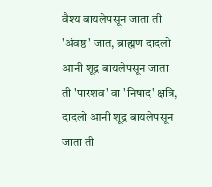वैश्य बायलेपसून जाता ती 'अंवष्ठ' जात, ब्राह्मण दादलो आनी शूद्र बायलेपसून जाता ती 'पारशव' वा 'निषाद' क्षत्रि, दादलो आनी शूद्र बायलेपसून जाता ती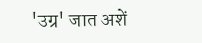'उग्र' जात अशें